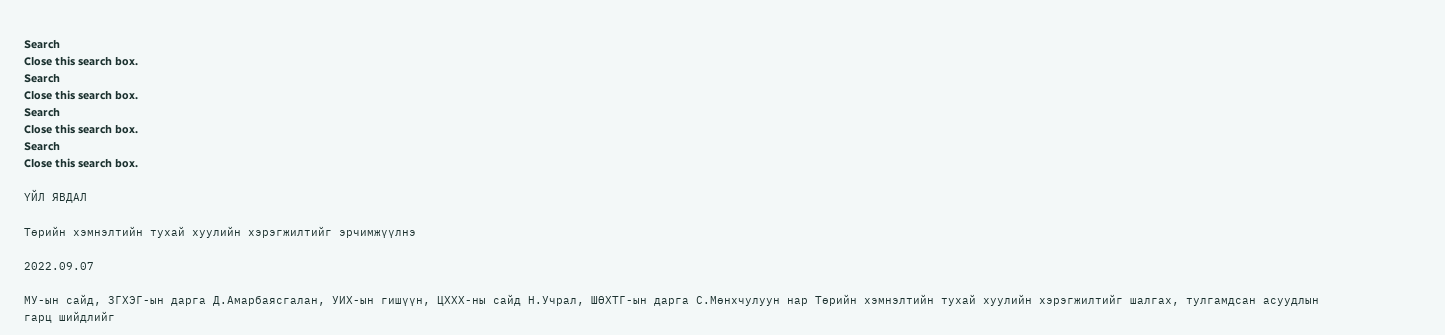Search
Close this search box.
Search
Close this search box.
Search
Close this search box.
Search
Close this search box.

ҮЙЛ ЯВДАЛ

Төрийн хэмнэлтийн тухай хуулийн хэрэгжилтийг эрчимжүүлнэ

2022.09.07

МУ-ын сайд, ЗГХЭГ-ын дарга Д.Амарбаясгалан, УИХ-ын гишүүн, ЦХХХ-ны сайд Н.Учрал, ШӨХТГ-ын дарга С.Мөнхчулуун нар Төрийн хэмнэлтийн тухай хуулийн хэрэгжилтийг шалгах, тулгамдсан асуудлын гарц шийдлийг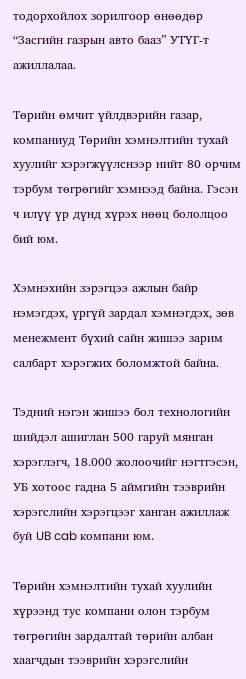тодорхойлох зорилгоор өнөөдөр “Засгийн газрын авто бааз” УТҮГ-т ажиллалаа.

Төрийн өмчит үйлдвэрийн газар, компаниуд Төрийн хэмнэлтийн тухай хуулийг хэрэгжүүлснээр нийт 80 орчим тэрбум төгрөгийг хэмнээд байна. Гэсэн ч илүү үр дүнд хүрэх нөөц бололцоо бий юм.

Хэмнэхийн зэрэгцээ ажлын байр нэмэгдэх, үргүй зардал хэмнэгдэх, зөв менежмент бүхий сайн жишээ зарим салбарт хэрэгжих боломжтой байна.

Тэдний нэгэн жишээ бол технологийн шийдэл ашиглан 500 гаруй мянган хэрэглэгч, 18.000 жолоочийг нэгтгэсэн, УБ хотоос гадна 5 аймгийн тээврийн хэрэгслийн хэрэгцээг ханган ажиллаж буй UB cab компани юм.

Төрийн хэмнэлтийн тухай хуулийн хүрээнд тус компани олон тэрбум төгрөгийн зардалтай төрийн албан хаагчдын тээврийн хэрэгслийн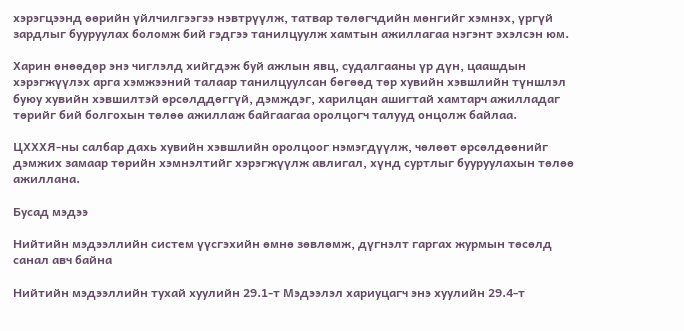хэрэгцээнд өөрийн үйлчилгээгээ нэвтрүүлж, татвар төлөгчдийн мөнгийг хэмнэх, үргүй зардлыг бууруулах боломж бий гэдгээ танилцуулж хамтын ажиллагаа нэгэнт эхэлсэн юм.

Харин өнөөдөр энэ чиглэлд хийгдэж буй ажлын явц, судалгааны үр дүн, цаашдын хэрэгжүүлэх арга хэмжээний талаар танилцуулсан бөгөөд төр хувийн хэвшлийн түншлэл буюу хувийн хэвшилтэй өрсөлддөггүй, дэмждэг, харилцан ашигтай хамтарч ажилладаг төрийг бий болгохын төлөө ажиллаж байгаагаа оролцогч талууд онцолж байлаа.

ЦХХХЯ-ны салбар дахь хувийн хэвшлийн оролцоог нэмэгдүүлж, чөлөөт өрсөлдөөнийг дэмжих замаар төрийн хэмнэлтийг хэрэгжүүлж авлигал, хүнд суртлыг бууруулахын төлөө ажиллана.

Бусад мэдээ

Нийтийн мэдээллийн систем үүсгэхийн өмнө зөвлөмж, дүгнэлт гаргах журмын төсөлд санал авч байна

Нийтийн мэдээллийн тухай хуулийн 29.1-т Мэдээлэл хариуцагч энэ хуулийн 29.4-т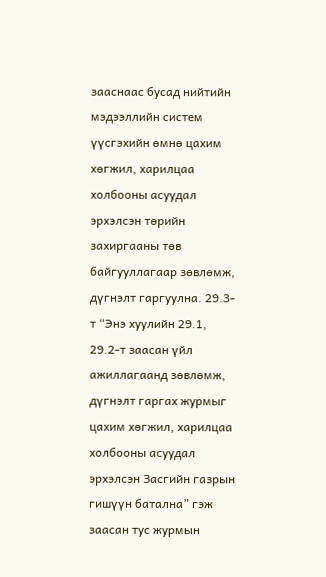зааснаас бусад нийтийн мэдээллийн систем үүсгэхийн өмнө цахим хөгжил, харилцаа холбооны асуудал эрхэлсэн төрийн захиргааны төв байгууллагаар зөвлөмж, дүгнэлт гаргуулна. 29.3-т “Энэ хуулийн 29.1, 29.2-т заасан үйл ажиллагаанд зөвлөмж, дүгнэлт гаргах журмыг цахим хөгжил, харилцаа холбооны асуудал эрхэлсэн Засгийн газрын гишүүн батална” гэж заасан тус журмын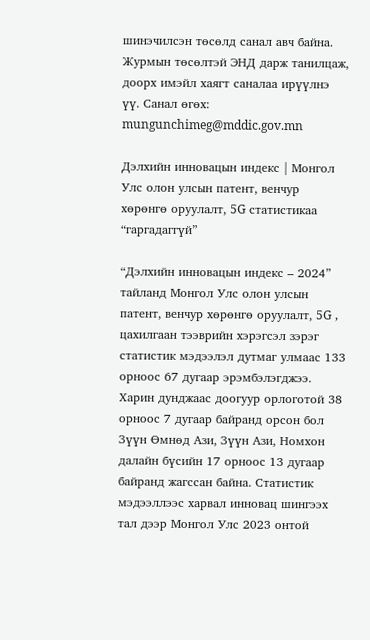шинэчилсэн төсөлд санал авч байна. Журмын төсөлтэй ЭНД дарж танилцаж, доорх имэйл хаягт саналаа ирүүлнэ үү. Санал өгөх: mungunchimeg@mddic.gov.mn

Дэлхийн инновацын индекс | Монгол Улс олон улсын патент, венчур хөрөнгө оруулалт, 5G статистикаа “гаргадаггүй”

“Дэлхийн инновацын индекс – 2024” тайланд Монгол Улс олон улсын патент, венчур хөрөнгө оруулалт, 5G , цахилгаан тээврийн хэрэгсэл зэрэг статистик мэдээлэл дутмаг улмаас 133 орноос 67 дугаар эрэмбэлэгджээ. Харин дунджаас доогуур орлоготой 38 орноос 7 дугаар байранд орсон бол Зүүн Өмнөд Ази, Зүүн Ази, Номхон далайн бүсийн 17 орноос 13 дугаар байранд жагссан байна. Статистик мэдээллээс харвал инновац шингээх тал дээр Монгол Улс 2023 онтой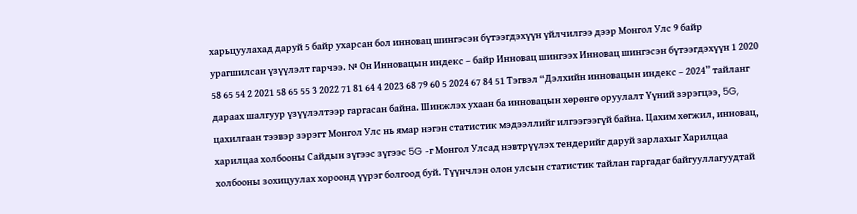харьцуулахад даруй 5 байр ухарсан бол инновац шингэсэн бүтээгдэхүүн үйлчилгээ дээр Монгол Улс 9 байр урагшилсан үзүүлэлт гарчээ. № Он Инновацын индекс – байр Инновац шингээх Инновац шингэсэн бүтээгдэхүүн 1 2020 58 65 54 2 2021 58 65 55 3 2022 71 81 64 4 2023 68 79 60 5 2024 67 84 51 Тэгвэл “Дэлхийн инновацын индекс – 2024” тайланг дараах шалгуур үзүүлэлтээр гаргасан байна. Шинжлэх ухаан ба инновацын хөрөнгө оруулалт Үүний зэрэгцээ, 5G, цахилгаан тээвэр зэрэгт Монгол Улс нь ямар нэгэн статистик мэдээллийг илгээгээгүй байна. Цахим хөгжил, инновац, харилцаа холбооны Сайдын зүгээс зүгээс 5G -г Монгол Улсад нэвтрүүлэх тендерийг даруй зарлахыг Харилцаа холбооны зохицуулах хороонд үүрэг болгоод буй. Түүнчлэн олон улсын статистик тайлан гаргадаг байгууллагуудтай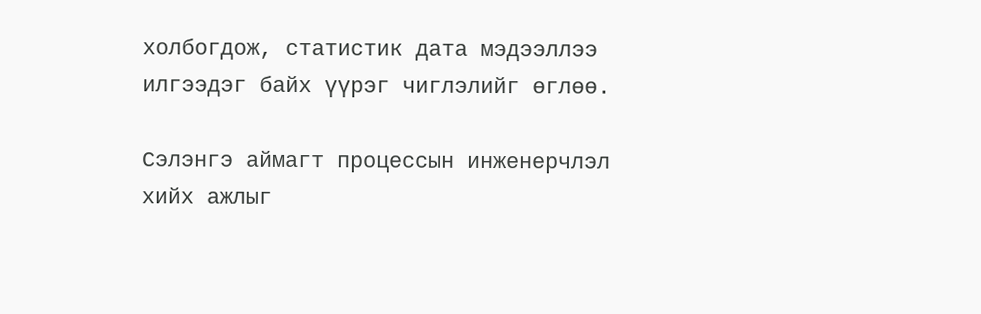холбогдож, статистик дата мэдээллээ илгээдэг байх үүрэг чиглэлийг өглөө.

Сэлэнгэ аймагт процессын инженерчлэл хийх ажлыг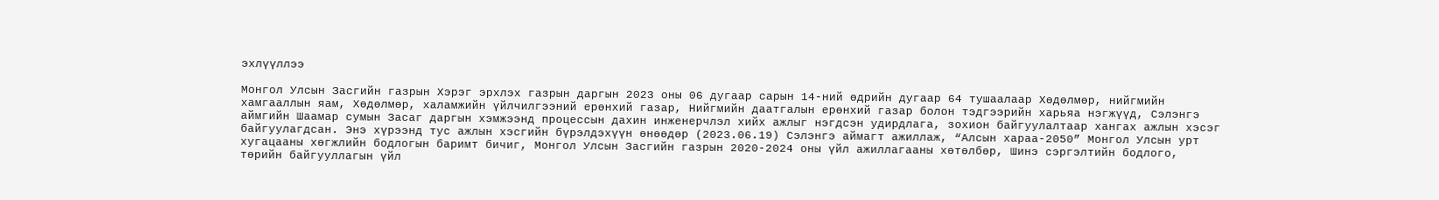эхлүүллээ

Монгол Улсын Засгийн газрын Хэрэг эрхлэх газрын даргын 2023 оны 06 дугаар сарын 14-ний өдрийн дугаар 64 тушаалаар Хөдөлмөр, нийгмийн хамгааллын яам, Хөдөлмөр, халамжийн үйлчилгээний ерөнхий газар, Нийгмийн даатгалын ерөнхий газар болон тэдгээрийн харьяа нэгжүүд, Сэлэнгэ аймгийн Шаамар сумын Засаг даргын хэмжээнд процессын дахин инженерчлэл хийх ажлыг нэгдсэн удирдлага, зохион байгуулалтаар хангах ажлын хэсэг байгуулагдсан. Энэ хүрээнд тус ажлын хэсгийн бүрэлдэхүүн өнөөдөр (2023.06.19) Сэлэнгэ аймагт ажиллаж, “Алсын хараа-2050” Монгол Улсын урт хугацааны хөгжлийн бодлогын баримт бичиг, Монгол Улсын Засгийн газрын 2020-2024 оны үйл ажиллагааны хөтөлбөр, Шинэ сэргэлтийн бодлого, төрийн байгууллагын үйл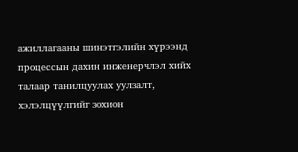ажиллагааны шинэтгэлийн хүрээнд процессын дахин инженерчлэл хийх талаар танилцуулах уулзалт, хэлэлцүүлгийг зохион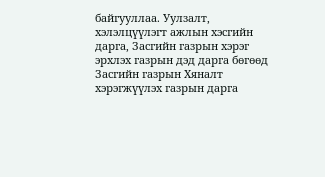байгууллаа. Уулзалт, хэлэлцүүлэгт ажлын хэсгийн дарга, Засгийн газрын хэрэг эрхлэх газрын дэд дарга бөгөөд Засгийн газрын Хяналт хэрэгжүүлэх газрын дарга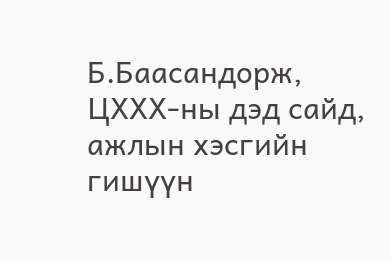Б.Баасандорж, ЦХХХ-ны дэд сайд, ажлын хэсгийн гишүүн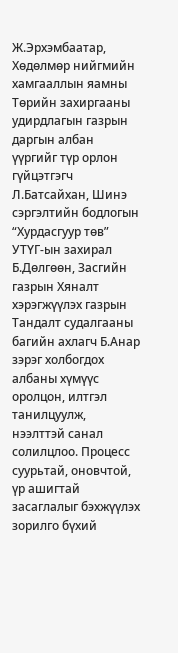Ж.Эрхэмбаатар, Хөдөлмөр нийгмийн хамгааллын яамны Төрийн захиргааны удирдлагын газрын даргын албан үүргийг түр орлон гүйцэтгэгч Л.Батсайхан, Шинэ сэргэлтийн бодлогын “Хурдасгуур төв” УТҮГ-ын захирал Б.Дөлгөөн, Засгийн газрын Хяналт хэрэгжүүлэх газрын Тандалт судалгааны багийн ахлагч Б.Анар зэрэг холбогдох албаны хүмүүс оролцон, илтгэл танилцуулж, нээлттэй санал солилцлоо. Процесс суурьтай, оновчтой, үр ашигтай засаглалыг бэхжүүлэх зорилго бүхий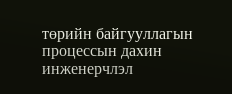төрийн байгууллагын процессын дахин инженерчлэл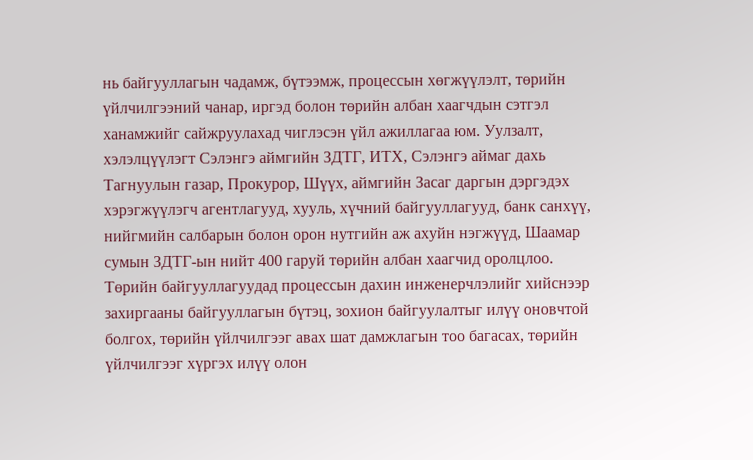нь байгууллагын чадамж, бүтээмж, процессын хөгжүүлэлт, төрийн үйлчилгээний чанар, иргэд болон төрийн албан хаагчдын сэтгэл ханамжийг сайжруулахад чиглэсэн үйл ажиллагаа юм. Уулзалт, хэлэлцүүлэгт Сэлэнгэ аймгийн ЗДТГ, ИТХ, Сэлэнгэ аймаг дахь Тагнуулын газар, Прокурор, Шүүх, аймгийн Засаг даргын дэргэдэх хэрэгжүүлэгч агентлагууд, хууль, хүчний байгууллагууд, банк санхүү, нийгмийн салбарын болон орон нутгийн аж ахуйн нэгжүүд, Шаамар сумын ЗДТГ-ын нийт 400 гаруй төрийн албан хаагчид оролцлоо. Төрийн байгууллагуудад процессын дахин инженерчлэлийг хийснээр захиргааны байгууллагын бүтэц, зохион байгуулалтыг илүү оновчтой болгох, төрийн үйлчилгээг авах шат дамжлагын тоо багасах, төрийн үйлчилгээг хүргэх илүү олон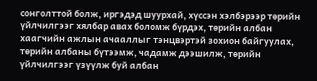сонголттой болж, иргэдэд шуурхай, хүссэн хэлбэрээр төрийн үйлчилгээг хялбар авах боломж бүрдэх, төрийн албан хаагчийн ажлын ачааллыг тэнцвэртэй зохион байгуулах, төрийн албаны бүтээмж, чадамж дээшилж, төрийн үйлчилгээг үзүүлж буй албан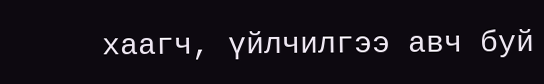хаагч, үйлчилгээ авч буй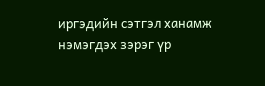иргэдийн сэтгэл ханамж нэмэгдэх зэрэг үр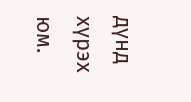дүнд хүрэх юм.